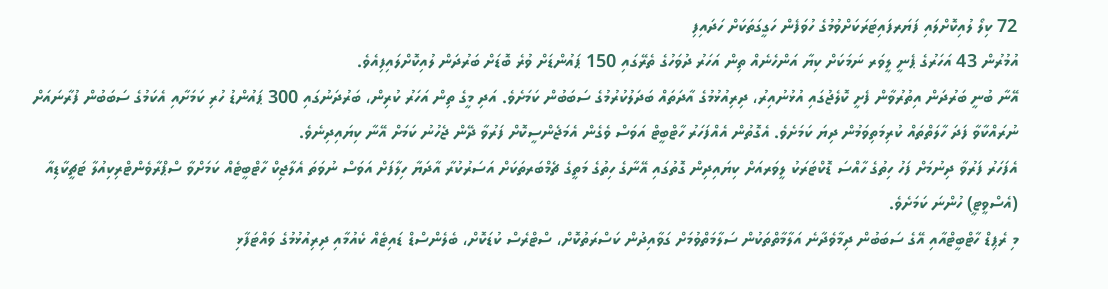72 ކިލޯ ލުއިކޮށްލައި ފަޔަރފައިޓަރަކަށްވުމުގެ ހުވަފެން ހަގީގަތަކަށް ހަދައިފި
އުމުރުން 43 އަހަރުގެ ޕެނީ ލީވަރ ނަމަކަށް ކިޔާ އަންހެނެއް ތިން އަހަރު ދުވަހުގެ ތެރޭގައި 150 ޕައުންޑަށް ވުރެ ބޮޑަށް ބަރުދަން ލުއިކޮށްލައިފިއެވެ.
އޭނާ ބުނީ ބަރުދަން އިތުރުވާން ފެށީ ކޮލެޖުގައި އުޅުނުއިރު، ދިރިއުޅުމުގެ އާދަތައް ބަދަލުކުރުމުގެ ސަބަބުން ކަމަށެވެ. އަދި މީގެ ތިން އަހަރު ކުރިން، ބަރުދަނުގައި 300 ޕައުންޑު ހުރި ކަމަށާއި އެކަމުގެ ސަބަބުން ފުރާނައަށް ނުރައްކާވާ ފަދަ ހާލަތްތައް ކުރިމަތިވަމުން ދިޔަ ކަމަށެވެ. އެގޮތުން އެއްފަހަރު ހާޓްބީޓް އަވަސް ވެގެން އެމަޖެންސީކޮށް ފަރުވާ ދޭން ޖެހުނު ކަމަށް އޭނާ ކިޔައިދިނެވެ.
އެފަހަރު ފަރުވާ ދިނުމަށް ފަހު ހިތުގެ ހާއްސަ ޑޮކްޓަރަކު ލީވަރއަށް ކިޔައިދިން ގޮތުގައި އޭނާގެ ހިތުގެ މަތީގެ ޗެމްބަރތަކަށް އަސަރުކުރާ އާދަޔާ ހިލާފަށް އަވަސް ނުވަތަ އެލާޖިކް ހާޓްބީޓެއް ކަމަށްވާ ސްޕްރާވެންޓްރިކިއުލާ ޓަޗީކާޑިއާ (އެސްވީޓީ) ހުންނަ ކަމަށެވެ.
މި ރެޕިޑް ހާޓްބީޓްއާއި އޭގެ ސަބަބުން ދިމާވެދާނެ އަލާމާތްތަކުން ސަލާމަތްވުމަށް ގަވާއިދުން ކަސްރަތުކޮށް، ސްޓްރެސް ކުޑަކޮށް، ބެލެންސްޑް ޑައިޓެއް ކެއުމާއި ދިރިއުޅުމުގެ ވައްޓަފާޅި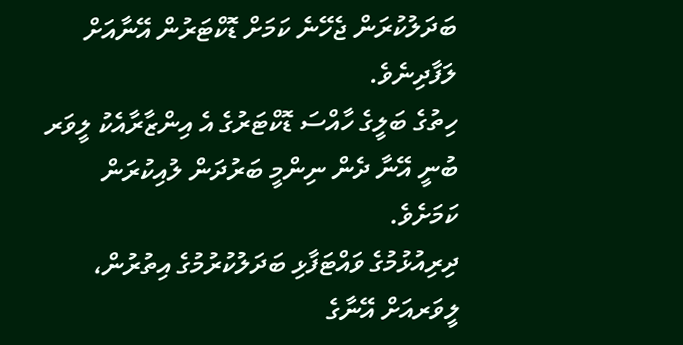ބަދަލުކުރަން ޖެހޭނެ ކަމަށް ޑޮކްޓަރުން އޭނާއަށް ލަފާދިނެވެ.
ހިތުގެ ބަލީގެ ހާއްސަ ޑޮކްޓަރުގެ އެ އިންޒާރާއެކު ލީވަރ ބުނީ އޭނާ ދެން ނިންމީ ބަރުދަން ލުއިކުރަން ކަމަށެވެ.
ދިރިއުޅުމުގެ ވައްޓަފާޅި ބަދަލުކުރުމުގެ އިތުރުން، ލީވަރއަށް އޭނާގެ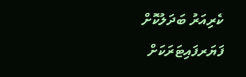ކެރިއަރު ބަދަލުކޮށް ފަޔަރފައިޓަރަކަށް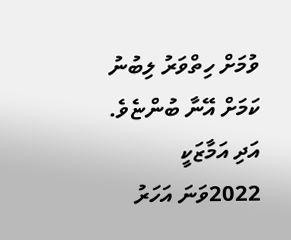ވުމަށް ހިތްވަރު ލިބުނު ކަމަށް އޭނާ ބުންޏެވެ. އަދި އަމާޒަކީ 2022ވަނަ އަހަރު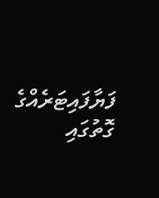ފަޔާފައިޓަރެއްގެ ގޮތުގައި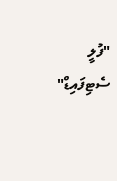"ފުލީ ސެޓިފައިޑް"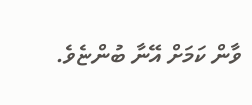ވާން ކަމަށް އޭނާ ބުންޏެވެ.